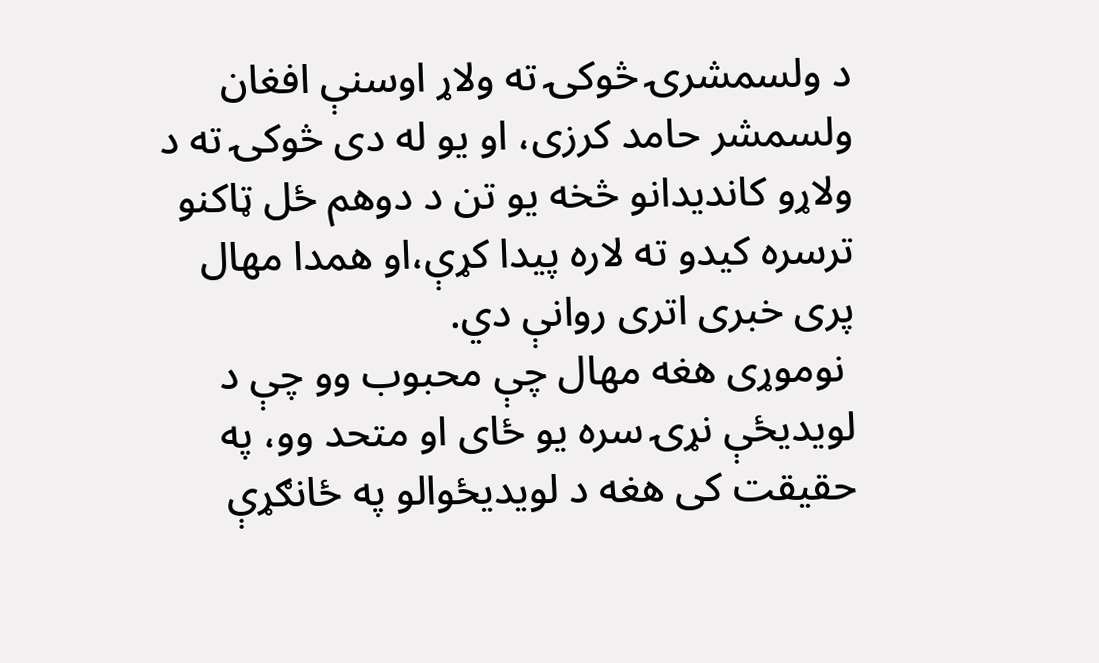د ولسمشرۍ څوکۍ ته ولاړ اوسنې افغان ولسمشر حامد کرزی، او یو له دی څوکۍ ته د ولاړو کاندیدانو څخه یو تن د دوهم ځل ټاکنو ترسره کیدو ته لاره پیدا کړې،او همدا مهال پری خبری اتری روانې دي.
 نوموړی هغه مهال چې محبوب وو چې د لویدیځې نړۍ سره یو ځای او متحد وو، په حقیقت کی هغه د لویدیځوالو په ځانګړې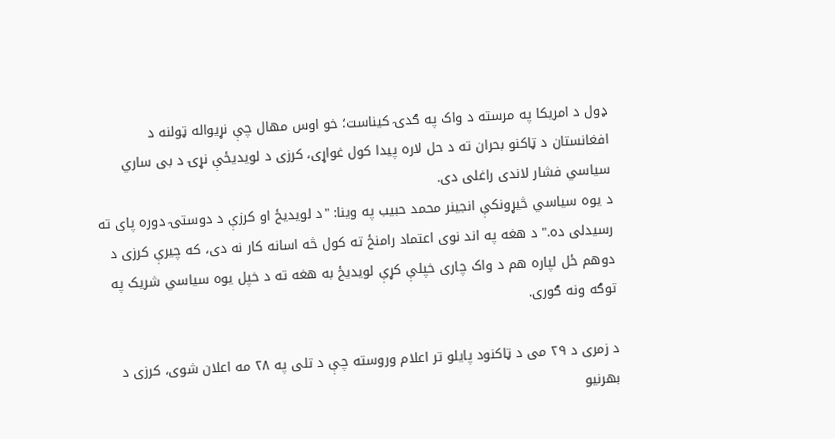ډول د امریکا په مرسته د واک په ګدۍ کیناست؛ خو اوس مهال چې نړیواله ټولنه د افغانستان د ټاکنو بحران ته د حل لاره پیدا کول غواړی، کرزی د لویدیځې نړۍ د بی ساري سیاسي فشار لاندی راغلی دی.
د یوه سیاسي څیړونکې انجینر محمد حبیب په وینا: "د لویدیځ او کرزې د دوستۍ دوره پای ته رسیدلی ده." د هغه په اند نوی اعتماد رامنځ ته کول څه اسانه کار نه دی، که چیرې کرزی د دوهم ځل لپاره هم د واک چاری خپلې کړې لویدیځ به هغه ته د خپل یوه سیاسي شریک په توګه ونه ګوری.

د زمری د ۲۹ می د ټاکنود پایلو تر اعلام وروسته چې د تلی په ۲۸ مه اعلان شوی، کرزی د بهرنیو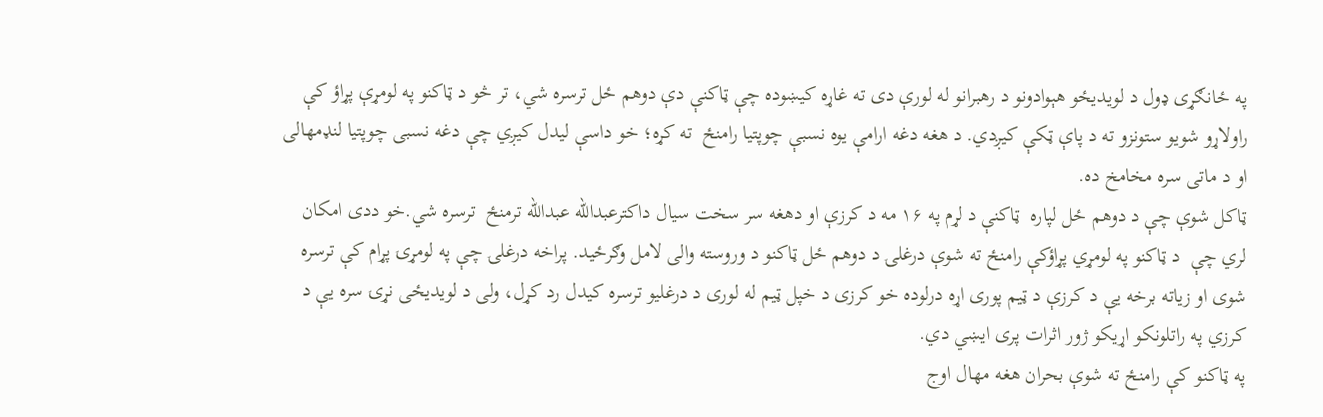په ځانګړی ډول د لویدیځو هېوادونو د رهبرانو له لورې دی ته غاړه کیښوده چې ټاکنې دې دوهم ځل ترسره شي، تر څو د ټاکنو په لومړې پړاؤ کې راولاړو شویو ستونزو ته د پاې ټکې کیږدي. د هغه دغه ارامې یوه نسبې چوپتیا رامنځ  ته کړه؛ خو داسې لیدل کیږي چې دغه نسبی چوپتیا لنډمهالی او د ماتی سره مخامخ ده.
ټاکل شوې چې د دوهم ځل لپاره  ټاکنې د لړم په ۱۶ مه د کرزې او دهغه سر سخت سیال داکترعبدالله عبدالله ترمنځ  ترسره شي.خو ددی امکان لري چې  د ټاکنو په لومړي پړاؤکې رامنځ ته شوې درغلۍ د دوهم ځل ټاکنو د وروسته والی لامل وګرځید. پراخه درغلۍ چې په لومړۍ پړام کې ترسره شوی او زیاته برخه یې د کرزې د ټیم پوری اړه درلوده خو کرزی د خپل ټیم له لوری د درغلیو ترسره کیدل رد کړل، ولی د لویدیځی نړۍ سره یې د کرزي په راتلونکو اړیکو ژور اثرات پری ایښي دي.
په ټاکنو کې رامنځ ته شوې بحران هغه مهال اوج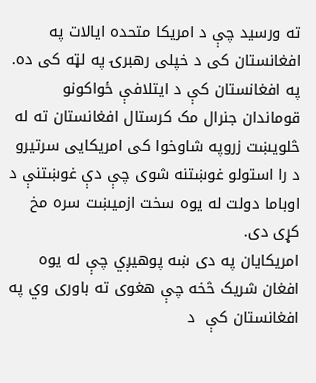ته ورسید چې د امریکا متحده ایالات په افغانستان کی د خپلی رهبرۍ په لټه کی ده. په افغانستان کې د ایتلافې ځواکونو قوماندان جنرال مک کرستال افغانستان ته له څلویښت زروپه شاوخوا کی امریکایی سرتیرو د را استولو غوښتنه شوی چې دې غوښتنې د اوباما دولت له یوه سخت ازمیښت سره مخ کړی دی.
امریکایان په دی ښه پوهیږي چې له یوه افغان شریک څخه چې هغوی ته باوری وي په افغانستان کې  د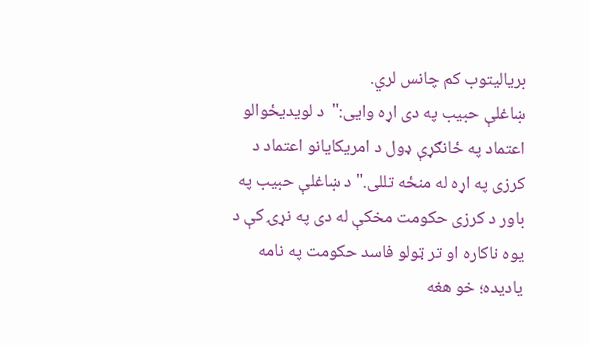بریالیتوب کم چانس لري.
ښاغلې حبیب په دی اړه وایی:"  د لویدیځوالو اعتماد په ځانګړې ډول د امریکایانو اعتماد د کرزی په اړه له منځه تللی." د ښاغلې حبیب په باور د کرزی حکومت مخکې له دی په نړۍ کې د یوه ناکاره او تر ټولو فاسد حکومت په نامه یادیده؛ خو هغه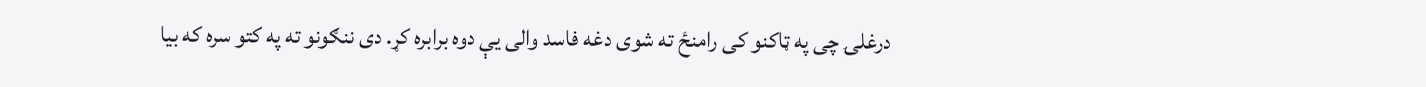درغلۍ چی په ټاکنو کی رامنځ ته شوی دغه فاسد والی یې دوه برابره کړ. دی ننګونو ته په کتو سره که بیا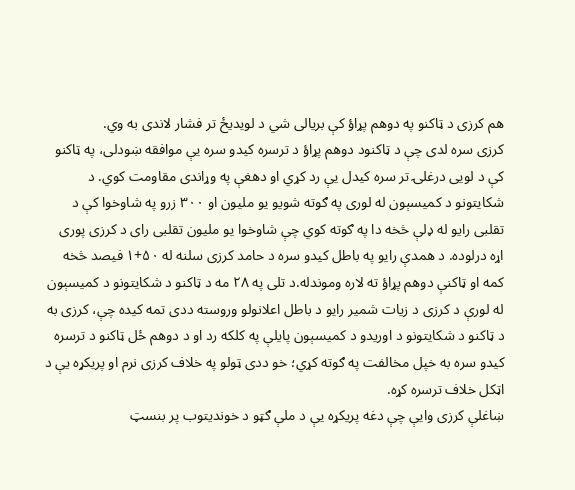هم کرزی د ټاکنو په دوهم پړاؤ کې بریالی شي د لویدیځ تر فشار لاندی به وي.
کرزی سره لدی چې د ټاکنود دوهم پړاؤ د ترسره کیدو سره یې موافقه ښودلی، په ټاکنو کې د لویی درغلۍ تر سره کیدل یې رد کړي او دهغې په وړاندی مقاومت کوي. د شکایتونو د کمیسېون له لوری په ګوته شویو یو ملیون او ۳۰۰ زرو په شاوخوا کې د تقلبی رایو له ډلې څخه دا په ګوته کوي چې شاوخوا یو ملیون تقلبی رای د کرزی پوری اړه درلوده. د همدې رایو په باطل کیدو سره د حامد کرزی سلنه له ۵۰+۱ فیصد څخه کمه او ټاکنې دوهم پړاؤ ته لاره وموندله.د تلی په ۲۸ مه د ټاکنو د شکایتونو د کمیسېون له لورې د کرزی د زیات شمیر رایو د باطل اعلانولو وروسته ددی تمه کیده چې، کرزی به د ټاکنو د شکایتونو د اوریدو د کمیسېون پایلې په کلکه رد او د دوهم ځل ټاکنو د ترسره کیدو سره به خپل مخالفت په ګوته کړي؛ خو ددی ټولو په خلاف کرزی نرم او پریکړه یې د اټکل خلاف ترسره کړه.
ښاغلې کرزی وایې چې دغه پریکړه یې د ملې ګټو د خوندیتوب پر بنسټ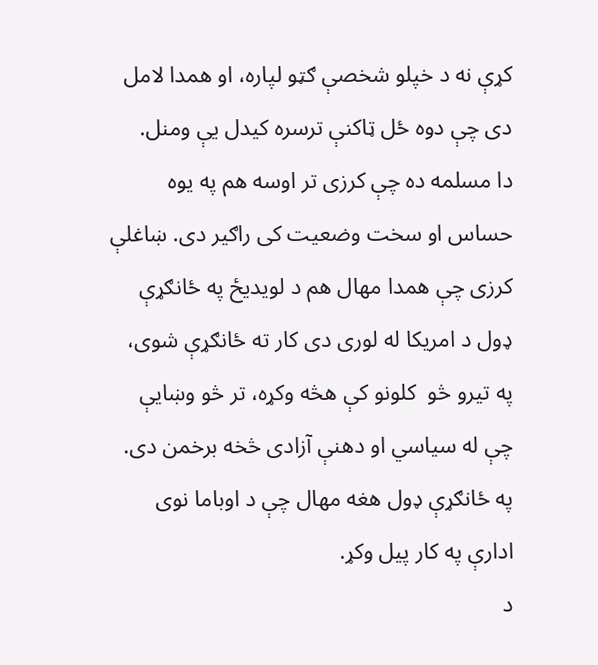کړې نه د خپلو شخصې ګټو لپاره، او همدا لامل دی چې دوه ځل ټاکنې ترسره کیدل یې ومنل.
دا مسلمه ده چې کرزی تر اوسه هم په یوه حساس او سخت وضعیت کی راګیر دی. ښاغلې کرزی چې همدا مهال هم د لویدیځ په ځانګړې ډول د امریکا له لوری دی کار ته ځانګړې شوی، په تیرو څو  کلونو کې هڅه وکړه، تر څو وښایې چې له سیاسي او دهنې آزادی څخه برخمن دی. په ځانګړې ډول هغه مهال چې د اوباما نوی ادارې په کار پیل وکړ.
د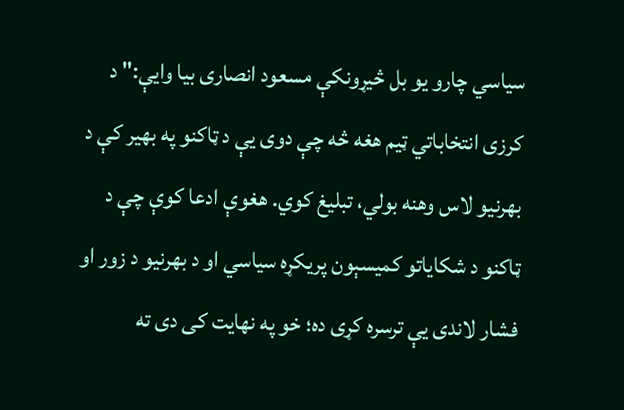سیاسي چارو یو بل څیړونکې مسعود انصاری بیا وایې:" د کرزی انتخاباتي ټیم هغه څه چې دوی یې د ټاکنو په بهیر کې د بهرنیو لاس وهنه بولي، تبلیغ کوي. هغوې ادعا کوې چې د ټاکنو د شکایاتو کمیسېون پریکړه سیاسي او د بهرنیو د زور او فشار لاندی یې ترسره کړی ده؛ خو په نهایت کی دی ته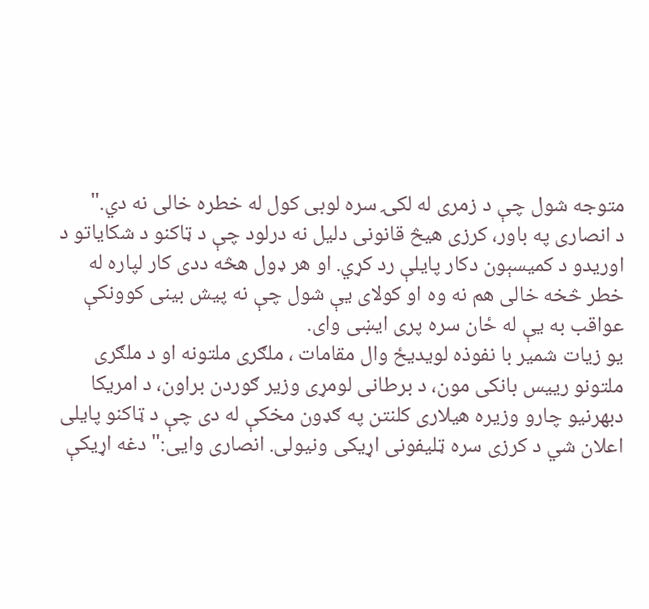متوجه شول چې د زمری له لکۍ سره لوبی کول له خطره خالی نه دي."
د انصاری په باور، کرزی هیڅ قانونی دلیل نه درلود چې د ټاکنو د شکایاتو د اوریدو د کمیسېون دکار پایلې رد کړي. او هر ډول هڅه ددی کار لپاره له خطر څخه خالی هم نه وه او کولای یې شول چې نه پیش بینی کوونکې عواقب به یې له ځان سره پری ایښی وای.
یو زیات شمیر با نفوذه لویدیځ وال مقامات ، ملګری ملتونه او د ملګری ملتونو رییس بانکی مون، د برطانی لومړی وزیر ګوردن براون، د امریکا دبهرنیو چارو وزیره هیلاری کلنتن په ګډون مخکې له دی چې د ټاکنو پایلی اعلان شي د کرزی سره ټلیفونی اړیکی ونیولی. انصاری وایی:" دغه اړیکې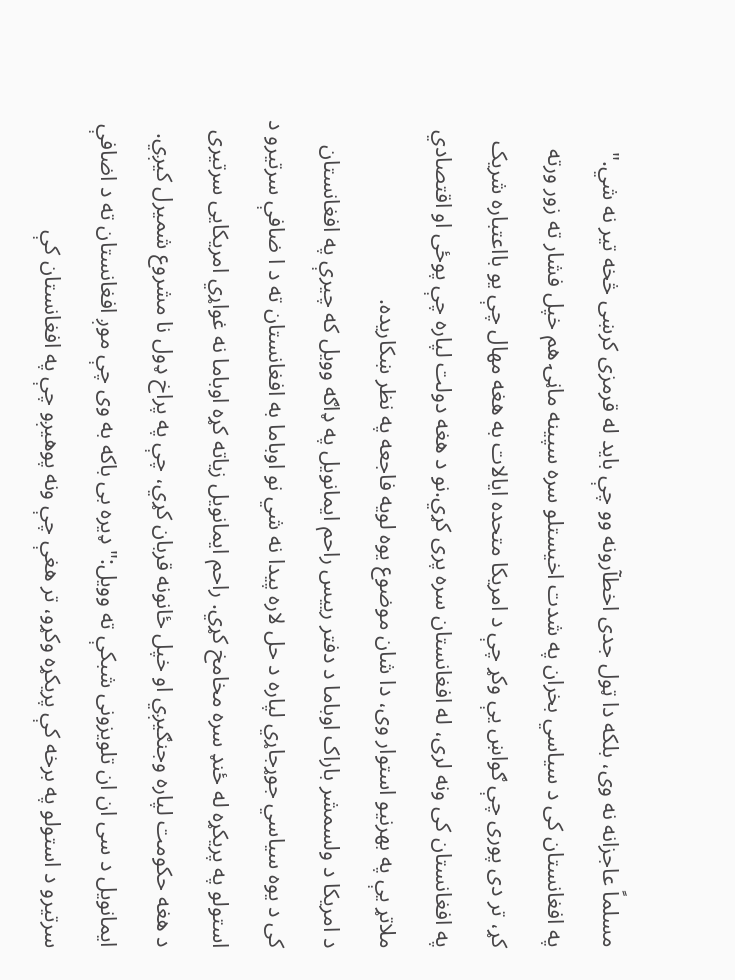مسلماً عاجزانه نه وی، بلکه دا ټول جدی اخطآرونه وو چې باید له قرمزی کرښی څخه تیر نه شي."
په افغانستان کی د سیاسي بخران په شدت اخیستلو سره سپینه ماڼۍ هم خپل فشار ته زور ورته کړ، تر دی پوری چې ګواښ یې وکړ چې د امریکا متحده ایالات به هغه مهال چې یو بااعتباره شریک په افغانستان کی ونه لری، له افغانستان سره پری کړي.نو د هغه دولت لپاره چې پوځی او اقتصادي ملاتړ یې په بهرنیو استوار وی، دا شان موضوع یوه لویه فاجعه په نظر ښکاریده.
د امریکا د ولسمشر باراک اوباما د دفتر رییس راحم ایمانویل په ډاګه وویل که چیرې په افغانستان کی د یوه سیاسي جوړجاړي لپاره د حل لاره پیدا نه شي نو اوباما به افغانستان ته د ا ضافې سرتیرو د استولو په پریکړه له ځنډ سره مخامخ کړي. راحم ایمانویل زیاته کړه اوباما نه غواړي امریکایی سرتیری د هغه حکومت لپاره وجنګیږي او خپل ځانونه قربان کړي، چې په پراخ ډول نا مشروع شمیرل کیږي.
ایمانویل د سی ان ان تلویزونی شبکې ته وویل:" ډیره بی باکه به وی چې موږ افغانستان ته د اضافې سرتیرو د استولو په برخه کې پریکړه وکړو، تر هغې چې ونه پوهیږو چې په افغانستان کې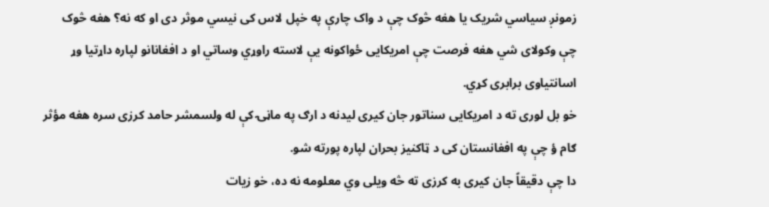زمونږ سیاسي شریک یا هغه څوک چې د واک چارې په خپل لاس کی نیسي موثر دی او که نه؟ هغه څوک چې وکولای شي هغه فرصت چې امریکایی ځواکونه یې لاسته راوړي وساتي او د افغانانو لپاره داړتیا وړ اسانتیاوی برابری کړي.
خو بل لوری ته د امریکایی سناتور جان کیری لیدنه د ارګ په ماڼۍ کې له ولسمشر حامد کرزی سره هغه مؤثر ګام ؤ چې په افغانستان کی د ټاکنیز بحران لپاره پورته شو.
دا چې دقیقاً جان کیری به کرزی ته څه ویلی وي معلومه نه ده، خو زیات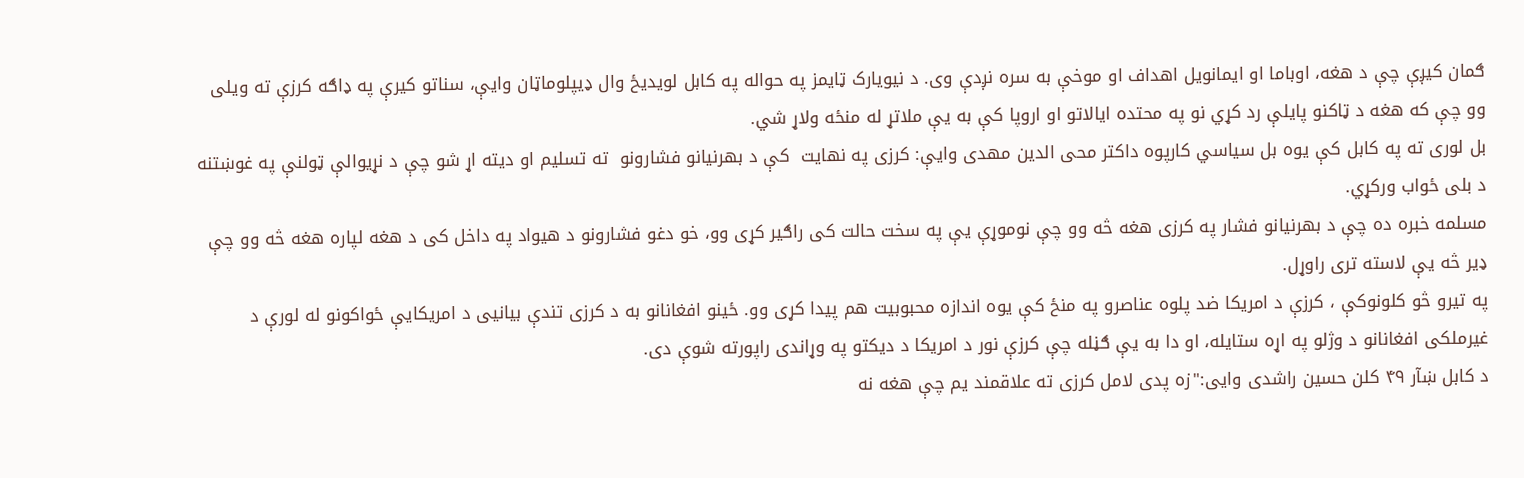ګمان کیږې چې د هغه، اوباما او ایمانویل اهداف او موخې به سره نږدې وی. د نیویارک ټایمز په حواله په کابل لویدیځ وال ډیپلوماټان وایې، سناتو کیرې په ډاګه کرزې ته ویلی وو چې که هغه د ټاکنو پایلې رد کړي نو په محتده ایالاتو او اروپا کې به یې ملاتړ له منځه ولاړ شي.
بل لوری ته په کابل کې یوه بل سیاسي کارپوه داکتر محی الدین مهدی وایې: کرزی په نهایت  کې د بهرنیانو فشارونو  ته تسلیم او دیته اړ شو چې د نړیوالې ټولنې په غوښتنه د بلی ځواب ورکړي.
مسلمه خبره ده چې د بهرنیانو فشار په کرزی هغه څه وو چې نوموړې یې په سخت حالت کی راګیر کړی وو، خو دغو فشارونو د هیواد په داخل کی د هغه لپاره هغه څه وو چې ډير څه یې لاسته تری راوړل.
په تیرو څو کلونوکې ، کرزې د امریکا ضد پلوه عناصرو په منځ کې یوه اندازه محبوبیت هم پیدا کړی وو. ځینو افغانانو به د کرزی تندې بیانیی د امریکایې ځواکونو له لورې د غیرملکی افغانانو د وژلو په اړه ستایله، او دا به یې ګڼله چې کرزې نور د امریکا د دیکتو په وړاندی راپورته شوې دی.
د کابل ښآر ۴۹ کلن حسین راشدی وایی:"زه پدی لامل کرزی ته علاقمند یم چې هغه نه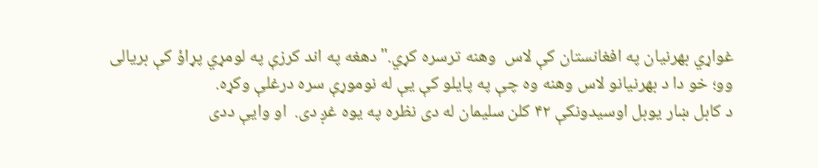غواړي بهرنیان په افغانستان کې لاس  وهنه ترسره کړي." دهغه په اند کرزې په لومړي پړاؤ کې بریالی وو؛ خو دا د بهرنیانو لاس وهنه وه چې په پایلو کې یې له نوموړې سره درغلې وکړه.
د کابل ښار یوبل اوسیدونکې ۴۲ کلن سلیمان له دی نظره په یوه غږ دی.  او وایې ددی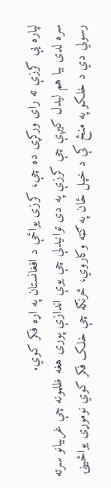لپاره یې کرزې ته رای ورکړی ده چې، کرزی یواځې د افغانستان په اړه فکر کوي.
سره لدی بیا هم لیدل کیږې چې کرزې په دی توانیدلې چې یوې اندازې پوری هغه ظلمونه چې غربیانو سرته رسولي دي د خلکو په منځ کې د خپل ځان په ګټه وکاروي، څرنګه چې خلک فکر کوي نوموړی یواځینۍ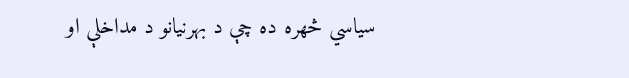سیاسي څهره ده چې د بهرنیانو د مداخلې او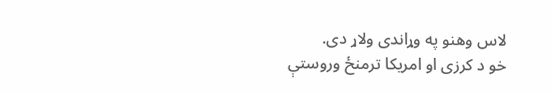لاس وهنو په وړاندی ولاړ دی.
خو د کرزی او امریکا ترمنځ وروستې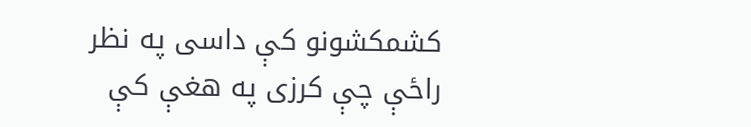کشمکشونو کې داسی په نظر راځې چې کرزی په هغې کې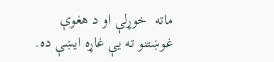ماته  خوړلې او د هغوې غوښتنو ته یې غاړه ایښې ده.